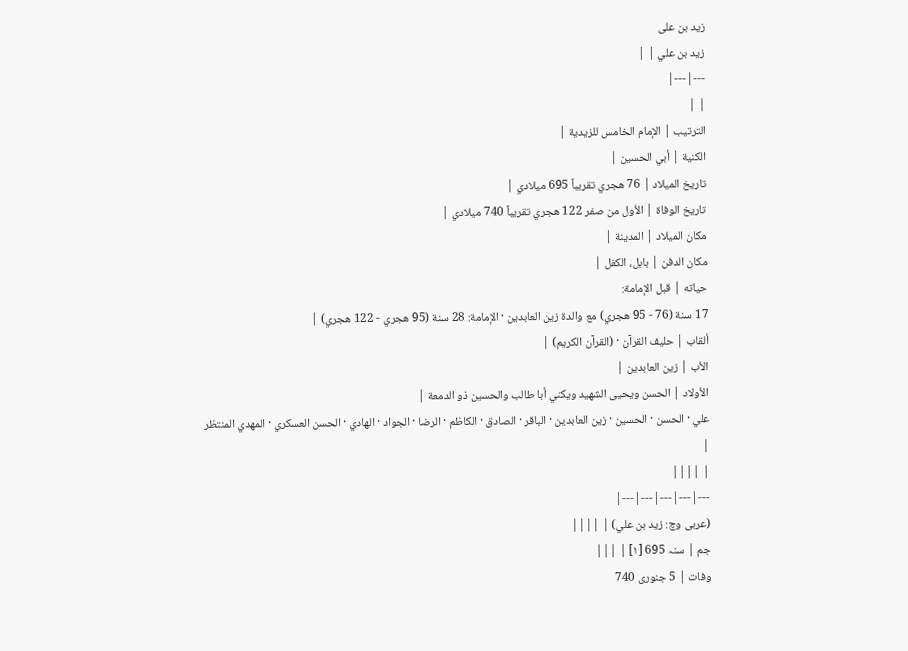زید بن علی
زيد بن علي | |
---|---|
| |
الترتيب | الإمام الخامس للزيدية |
الكنية | أبي الحسين |
تاريخ الميلاد | 76 هجري تقريباً 695 ميلادي |
تاريخ الوفاة | الأول من صفر 122 هجري تقريباً 740 ميلادي |
مكان الميلاد | المدينة |
مكان الدفن | بابل، الكفل |
حياته | قبل الإمامة:
17 سنة (76 - 95 هجري) مع والدة زين العابدين · الإمامة: 28 سنة (95 هجري - 122 هجري) |
ألقاب | حليف القرآن · (القرآن الكريم) |
الأب | زين العابدين |
الأولاد | الحسن ويحيى الشهيد ويكني أبا طالب والحسين ذو الدمعة |
علي · الحسن · الحسين · زين العابدين · الباقر · الصادق · الكاظم · الرضا · الجواد · الهادي · الحسن العسكري · المهدي المنتظر
|
| ||||
---|---|---|---|---|
(عربی وچ: زيد بن علي) | ||||
جم | سنہ 695 [۱] | |||
وفات | 5 جنوری 740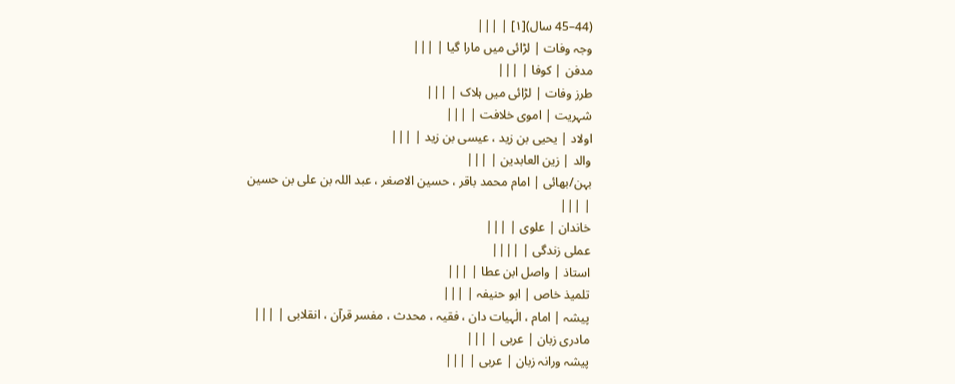(44–45 سال)[۱] | |||
وجہ وفات | لڑائی میں مارا گیا | |||
مدفن | کوفا | |||
طرز وفات | لڑائی میں ہلاک | |||
شہریت | اموی خلافت | |||
اولاد | یحیی بن زید ، عیسی بن زید | |||
والد | زین العابدین | |||
بہن/بھائی | امام محمد باقر ، حسین الاصغر ، عبد اللہ بن علی بن حسین
| |||
خاندان | علوی | |||
عملی زندگی | ||||
استاذ | واصل ابن عطا | |||
تلمیذ خاص | ابو حنیفہ | |||
پیشہ | امام ، الٰہیات دان ، فقیہ ، محدث ، مفسر قرآن ، انقلابی | |||
مادری زبان | عربی | |||
پیشہ ورانہ زبان | عربی | |||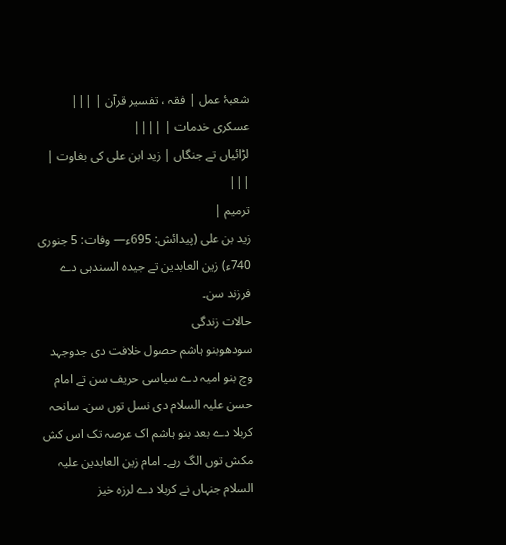شعبۂ عمل | فقہ ، تفسیر قرآن | |||
عسکری خدمات | ||||
لڑائیاں تے جنگاں | زید ابن علی کی بغاوت | |||
ترمیم |
زید بن علی (پیدائش: 695ء— وفات: 5 جنوری 740ء) زین العابدین تے جیدہ السندہی دے فرزند سن۔
حالات زندگی
سودھوبنو ہاشم حصول خلافت دی جدوجہد وچ بنو امیہ دے سیاسی حریف سن تے امام حسن علیہ السلام دی نسل توں سن۔ سانحہ کربلا دے بعد بنو ہاشم اک عرصہ تک اس کش مکش توں الگ رہے۔ امام زین العابدین علیہ السلام جنہاں نے کربلا دے لرزہ خیز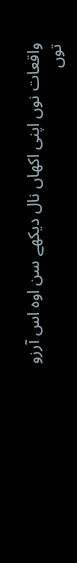واقعات نوں اپنی اکھاں نال دیکھے سن اوہ اس آرزو توں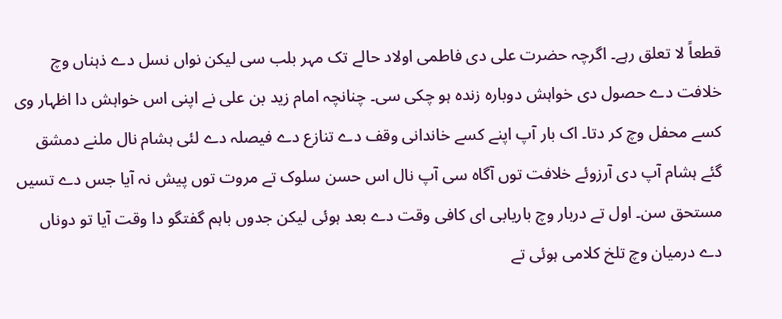قطعاً لا تعلق رہے۔ اگرچہ حضرت علی دی فاطمی اولاد حالے تک مہر بلب سی لیکن نواں نسل دے ذہناں وچ خلافت دے حصول دی خواہش دوبارہ زندہ ہو چکی سی۔ چنانچہ امام زید بن علی نے اپنی اس خواہش دا اظہار وی کسے محفل وچ کر دتا۔ اک بار آپ اپنے کسے خاندانی وقف دے تنازع دے فیصلہ دے لئی ہشام نال ملنے دمشق گئے ہشام آپ دی آرزوئے خلافت توں آگاہ سی آپ نال اس حسن سلوک تے مروت توں پیش نہ آیا جس دے تسیں مستحق سن۔ اول تے دربار وچ باریابی ای کافی وقت دے بعد ہوئی لیکن جدوں باہم گفتگو دا وقت آیا تو دوناں دے درمیان وچ تلخ کلامی ہوئی تے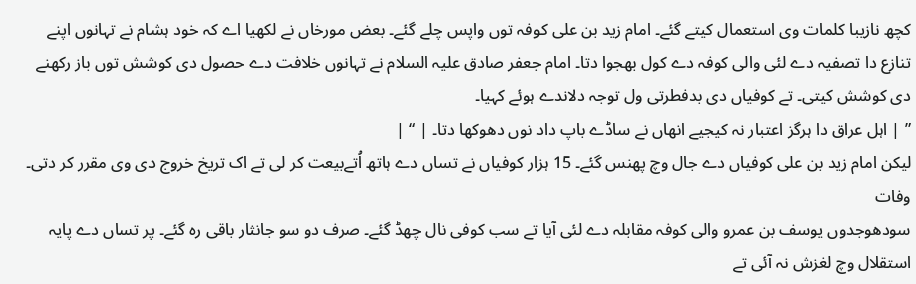کچھ نازیبا کلمات وی استعمال کیتے گئے۔ امام زید بن علی کوفہ توں واپس چلے گئے۔ بعض مورخاں نے لکھیا اے کہ خود ہشام نے تہانوں اپنے تنازع دا تصفیہ دے لئی والی کوفہ دے کول بھجوا دتا۔ امام جعفر صادق علیہ السلام نے تہانوں خلافت دے حصول دی کوشش توں باز رکھنے دی کوشش کیتی۔ تے کوفیاں دی بدفطرتی ول توجہ دلاندے ہوئے کہیا۔
” | اہل عراق دا ہرگز اعتبار نہ کیجیے انھاں نے ساڈے باپ داد نوں دھوکھا دتا۔ | “ |
لیکن امام زید بن علی کوفیاں دے جال وچ پھنس گئے۔ 15 ہزار کوفیاں نے تساں دے ہاتھ اُتےبیعت کر لی تے اک تریخ خروج دی وی مقرر کر دتی۔
وفات
سودھوجدوں یوسف بن عمرو والی کوفہ مقابلہ دے لئی آیا تے سب کوفی نال چھڈ گئے۔ صرف دو سو جانثار باقی رہ گئے۔ پر تساں دے پایہ استقلال وچ لغزش نہ آئی تے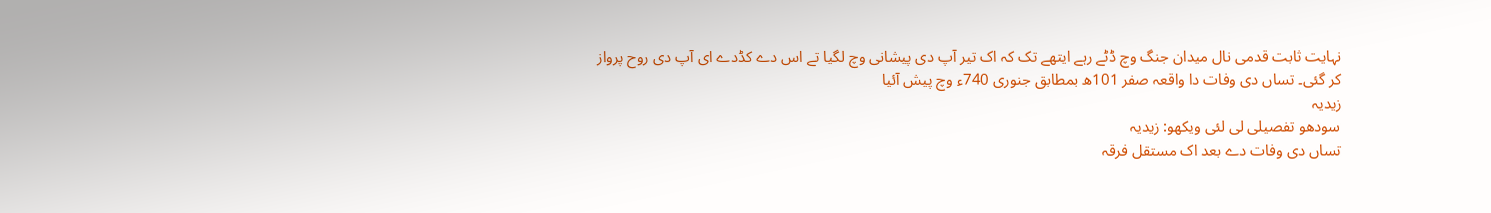نہایت ثابت قدمی نال میدان جنگ وچ ڈٹے رہے ایتھے تک کہ اک تیر آپ دی پیشانی وچ لگیا تے اس دے کڈدے ای آپ دی روح پرواز کر گئی۔ تساں دی وفات دا واقعہ صفر 101ھ بمطابق جنوری 740ء وچ پیش آئیا
زیدیہ
سودھو تفصیلی لی لئی ویکھو: زیدیہ
تساں دی وفات دے بعد اک مستقل فرقہ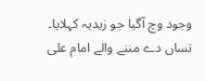وجود وچ آگیا جو زیدیہ کہلایا۔ تساں دے مننے والے امام علی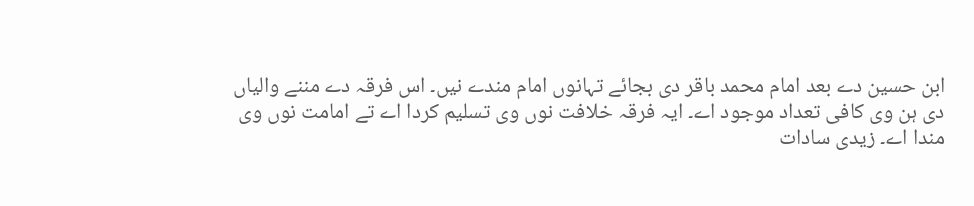ابن حسین دے بعد امام محمد باقر دی بجائے تہانوں امام مندے نیں۔ اس فرقہ دے مننے والیاں دی ہن وی کافی تعداد موجود اے۔ ایہ فرقہ خلافت نوں وی تسلیم کردا اے تے امامت نوں وی مندا اے۔ زیدی سادات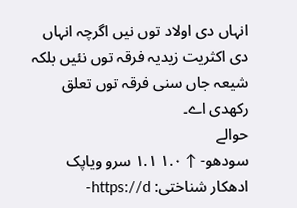انہاں دی اولاد توں نیں اگرچہ انہاں دی اکثریت زیدیہ فرقہ توں نئیں بلکہ شیعہ جاں سنی فرقہ توں تعلق رکھدی اے۔
حوالے
سودھو- ↑ ۱.۰ ۱.۱ سرو ویاپک ادھکار شناختی: https://d-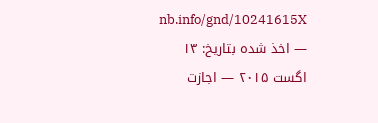nb.info/gnd/10241615X — اخذ شدہ بتاریخ: ۱۳ اگست ۲۰۱۵ — اجازت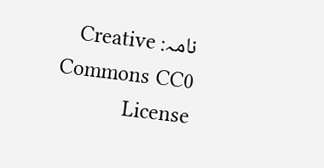نامہ: Creative Commons CC0 License